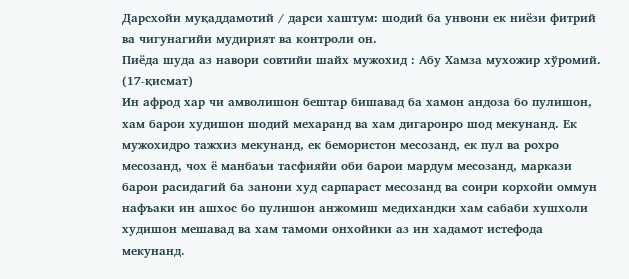Дарсхойи муқаддамотий / дарси хаштум: шодий ба унвони ек ниёзи фитрий ва чигунагийи мудирият ва контроли он.
Пиёда шуда аз навори совтийи шайх мужохид : Абу Хамза мухожир хўромий.
(17-қисмат)
Ин афрод хар чи амволишон бештар бишавад ба хамон андоза бо пулишон, хам барои худишон шодий мехаранд ва хам дигаронро шод мекунанд. Ек мужохидро тажхиз мекунанд, ек бемористон месозанд, ек пул ва рохро месозанд, чох ё манбаъи тасфияйи оби барои мардум месозанд, маркази барои расидагий ба занони худ сарпараст месозанд ва соири корхойи оммун нафъаки ин ашхос бо пулишон анжомиш медихандки хам сабаби хушхоли худишон мешавад ва хам тамоми онхойики аз ин хадамот истефода мекунанд.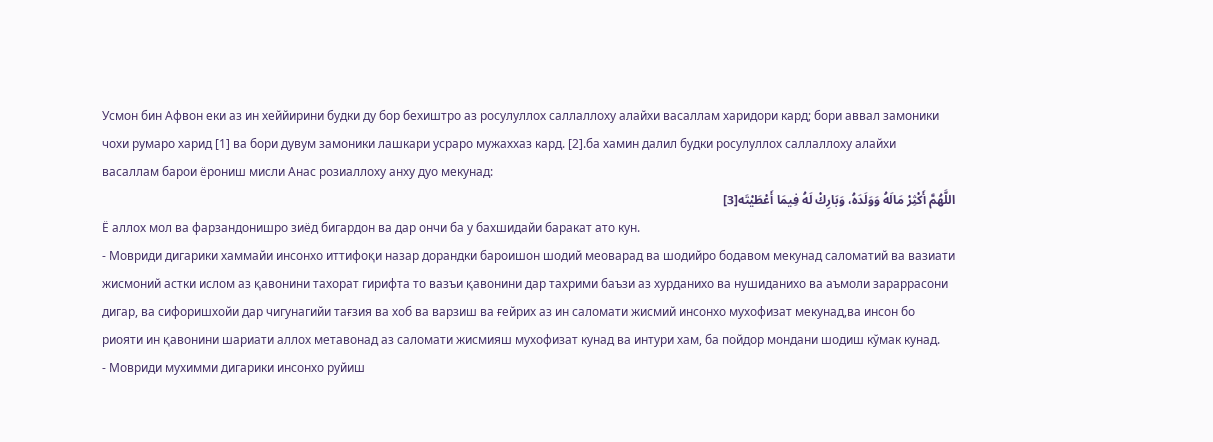Усмон бин Афвон еки аз ин хеййирини будки ду бор бехиштро аз росулуллох саллаллоху алайхи васаллам харидори кард; бори аввал замоники чохи румаро харид [1] ва бори дувум замоники лашкари усраро мужаххаз кард. [2].ба хамин далил будки росулуллох саллаллоху алайхи васаллам барои ёрониш мисли Анас розиаллоху анху дуо мекунад:
اللَّهُمَّ أَكْثِرْ مَالَهُ وَوَلَدَهُ، وَبَارِكْ لَهُ فِيمَا أَعْطَيْتَه[3]
Ё аллох мол ва фарзандонишро зиёд бигардон ва дар ончи ба у бахшидайи баракат ато кун.
- Мовриди дигарики хаммайи инсонхо иттифоқи назар дорандки бароишон шодий меоварад ва шодийро бодавом мекунад саломатий ва вазиати жисмоний астки ислом аз қавонини тахорат гирифта то вазъи қавонини дар тахрими баъзи аз хурданихо ва нушиданихо ва аъмоли зараррасони дигар, ва сифоришхойи дар чигунагийи тағзия ва хоб ва варзиш ва ғейрих аз ин саломати жисмий инсонхо мухофизат мекунад,ва инсон бо риояти ин қавонини шариати аллох метавонад аз саломати жисмияш мухофизат кунад ва интури хам, ба пойдор мондани шодиш кўмак кунад.
- Мовриди мухимми дигарики инсонхо руйиш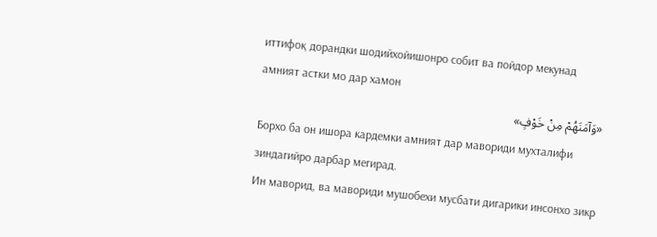иттифоқ дорандки шодийхойишонро собит ва пойдор мекунад амният астки мо дар хамон
«وَآمَنَهُمْ مِنْ خَوْفٍ»
Борхо ба он ишора кардемки амният дар мавориди мухталифи зиндагийро дарбар мегирад.
Ин маворид, ва мавориди мушобехи мусбати дигарики инсонхо зикр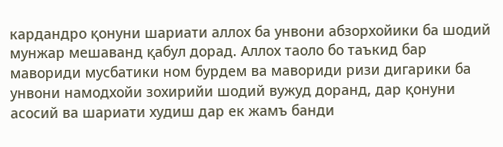кардандро қонуни шариати аллох ба унвони абзорхойики ба шодий мунжар мешаванд қабул дорад. Аллох таоло бо таъкид бар мавориди мусбатики ном бурдем ва мавориди ризи дигарики ба унвони намодхойи зохирийи шодий вужуд доранд, дар қонуни асосий ва шариати худиш дар ек жамъ банди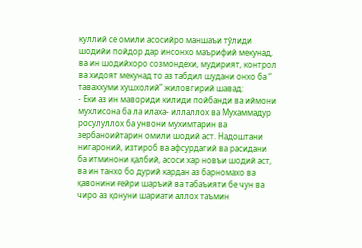куллий се омили асосийро маншаъи тўлиди шодийи пойдор дар инсонхо маърифий мекунад, ва ин шодийхоро созмондехи, мудирият, контрол ва хидоят мекунад то аз табдил шудани онхо ба “ таваххуми хушхолий” жиловгирий шавад:
- Еки аз ин мавориди килиди пойбанди ва иймони мухлисона ба ла илаха- иллаллох ва Мухаммадур росулуллох ба унвони мухимтарин ва зербаноийтарин омили шодий аст. Надоштани нигароний, изтироб ва афсурдагий ва расидани ба итминони қалбий, асоси хар новъи шодий аст, ва ин танхо бо дурий кардан аз барномахо ва қавонини ғейри шаръий ва табаъияти бе чун ва чиро аз қонуни шариати аллох таъмин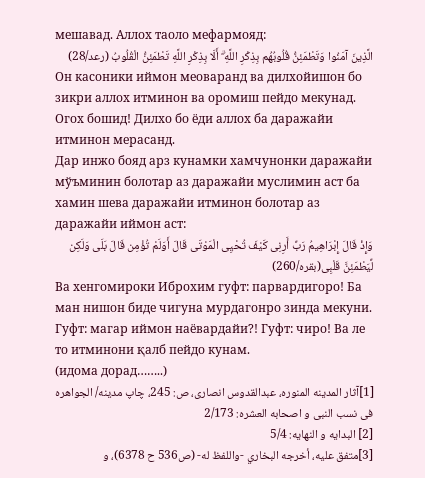мешавад. Аллох таоло мефармояд:
الَّذِينَ آمَنُوا وَتَطْمَئِنُّ قُلُوبُهُم بِذِكْرِ اللَّهِ ۗ أَلَا بِذِكْرِ اللَّهِ تَطْمَئِنُّ الْقُلُوبُ (رعد/28)
Он касоники иймон меоваранд ва дилхойишон бо зикри аллох итминон ва оромиш пейдо мекунад. Огох бошид! Дилхо бо ёди аллох ба даражайи итминон мерасанд.
Дар инжо бояд арз кунамки хамчунонки даражайи мўъминин болотар аз даражайи муслимин аст ба хамин шева даражайи итминон болотар аз даражайи иймон аст:
وَإِذْ قَالَ إِبْرَاهِیمُ رَبِّ أَرِنِی کَیْفَ تُحْیِی الْمَوْتَى قَالَ أَوَلَمْ تُؤْمِن قَالَ بَلَى وَلَکِن لِّیَطْمَئِنَّ قَلْبِی(بقره/260)
Ва хенгомироки Иброхим гуфт: парвардигоро! Ба ман нишон биде чигуна мурдагонро зинда мекуни. Гуфт: магар иймон наёвардайи?! Гуфт: чиро! Ва ле то итминони қалб пейдо кунам.
(идома дорад……..)
[1]آثار المدینه المنوره، عبدالقدوس انصاری، ص: 245، چاپ مدینه/ الجواهره فی نسب النبی و اصحابه العشره: 2/173
[2] البدایه و النهایه: 5/4
[3]متفق عليه، أخرجه البخاري -واللفظ له- (ص536 ح 6378)، و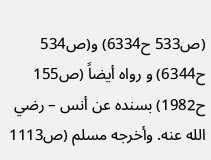(ص533 ح6334) و(ص534 ح6344) و رواه أيضاً (ص155 ح1982) بسنده عن أنس – رضي الله عنه. وأخرجه مسلم (ص1113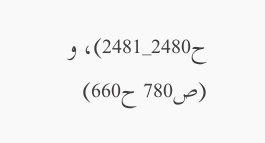ح2480_2481)، و (ص780 ح660)